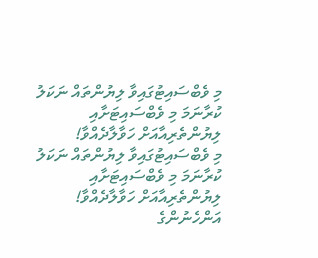މި ވެބްސައިޓުގައިވާ ލިޔުންތައް ނަކަލު ކުރާނަމަ މި ވެބްސައިޓަށާއި ލިޔުންތެރިއާއަށް ހަވާލާދެއްވާ!
މި ވެބްސައިޓުގައިވާ ލިޔުންތައް ނަކަލު ކުރާނަމަ މި ވެބްސައިޓަށާއި ލިޔުންތެރިއާއަށް ހަވާލާދެއްވާ!
އަންހެނުންގެ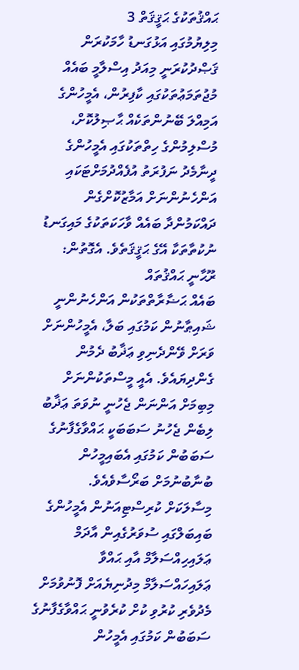ޙައްޤުތަކުގެ ޙަޤީޤަތް 3
މިލިޔުމުގައި އަޅުގަނޑު ހާމަކުރަން ޤަޞްދުކުރަނީ މިއަދު އިސްލާމީ ބައެއް މުޖުތަމަޢުތަކުގައި ކާފިރުން، އެމީހުންގެ އަމިއްލަ ބޭނުންތަކެއް ޙާޞިލުކޮށް، މުސްލިމުންގެ ހިތްތަކުގައި އެމީހުންގެ ދީނާމެދު ނަފުރަތު އުފެއްދުމަށްޓަކައި އަންހެނުންނަށް އަމާޒުކޮށްގެން ދައްކަމުންދާ ބައެއް ވާހަކަތަކުގެ މައިގަނޑު ނުކުތާތަކާ އޭގެ ޙަޤީޤަތެވެ. އެގޮތުން:
ރޫޙާނީ ޙައްޤުތައް
ބައެއް ޙަޟާރާތްތަކުން އަންހެނުންނީ ޝައިޠާނުން ކަމުގައި ބަލާ، އެމީހުންނަށް ވަރަށް ވޭންދެނިވި ޢަޛާބު ދެމުން ގެންދިޔައެވެ. އެއީ މީސްތަކުންނަށް މިބިމަށް އަންނަން ޖެހުނީ ނުވަތަ ޢަޛާބު ލިބެން ޖެހުނު ސަބަބަކީ ޙައްވާގެފާނުގެ ސަބަބުން ކަމުގައި އެބައިމީހުން ބުނާބުނުމަށް ބަރޯސާވެއެވެ.
މިސާލަކަށް ކުރިސްޓިއަނުން އެމީހުންގެ ބައިބަލްގައި ސުވަރުގެއިން އާދަމް ޢަލައިހިއްސަލާމް އާއި ޙައްވާ ޢަލައިހައްސަލާމް މިދުނިޔެއަށް ފޮނުވުމަށް މެދުވެރި ކުރުވި ކުށް ކުރެވުނީ ޙައްވާގެފާނުގެ ސަބަބުން ކަމުގައި އެމީހުން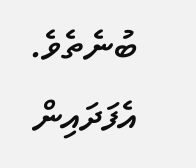ބުނެތެވެ. އެފަދައިން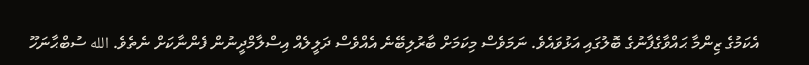އެކަމުގެ ޒިންމާ ޙައްވާގެފާނުގެ ބޮލުގައި އަޅުވައެވެ. ނަމަވެސް މިކަމަށް ބާރުލިބޭނެ އެއްވެސް ދަލީލެއް އިސްލާމްދީނުން ފެންނާކަށް ނެތެވެ. الله ސުބްޙާނަހޫ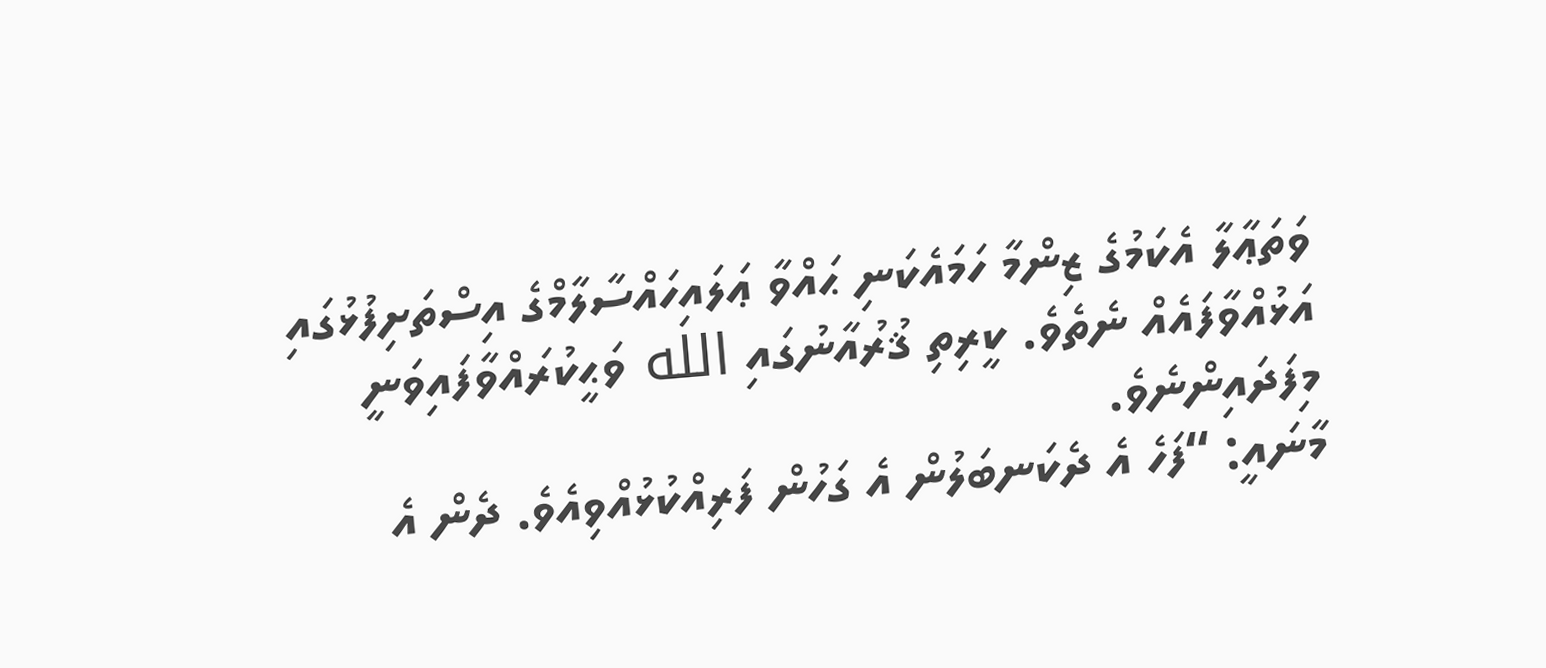ވަތަޢާލާ އެކަމުގެ ޒިންމާ ހަމައެކަނި ޙައްވާ ޢަލައިހައްސާލާމްގެ އިސްތަށިފުޅުގައި އަޅުއްވާފައެއް ނެތެވެ. ކީރިތި ޤުރުއާނުގައި الله ވަޙީކުރައްވާފައިވަނީ މިފަދައިންނެވެ.
މާނައީ: “ފަހެ އެ ދެކަނބަލުން އެ ގަހުން ފަރިއްކުޅުއްވިއެވެ. ދެން އެ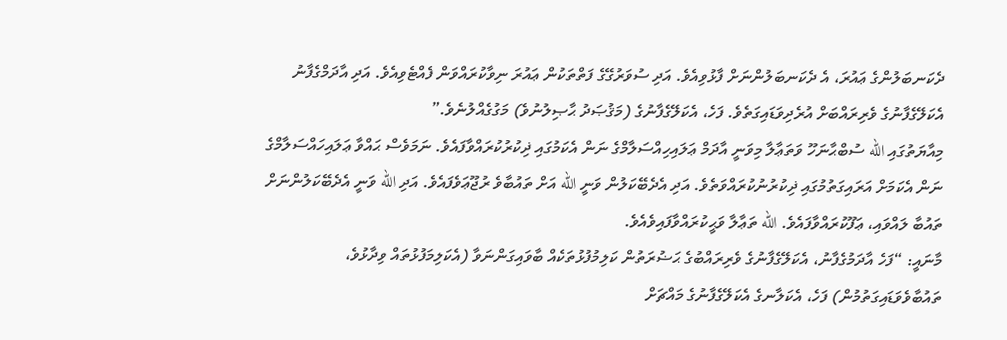ދެކަނބަލުންގެ ޢައުރަ، އެ ދެކަނބަލުންނަށް ފާޅުވިއެވެ. އަދި ސުވަރުގޭގެ ފަތްތަކުން ޢައުރަ ނިވާކުރައްވަން ފެއްޓެވިއެވެ. އަދި އާދަމްގެފާނު އެކަލޭގެފާނުގެ ވެރިރައްބަށް އުރެދިވަޑައިގަތެވެ. ފަހެ، އެކަލޭގެފާނުގެ (މަޤުޞަދު ޙާޞިލުނުވެ) މަގުގެއްލުނެވެ.”
މިއާޔަތުގައި الله ސުބްޙާނަހޫ ވަތަޢާލާ މިވަނީ އާދަމް ޢަލައިހިއްސަލާމްގެ ނަން އެކަމުގައި ޛިކުރުކުރައްވާފައެވެ. ނަމަވެސް ޙައްވާ ޢަލައިހައްސަލާމްގެ ނަން އެކަމަށް އަރައިގަތުމުގައި ޛިކުރުނުކުރައްވަތެވެ. އަދި އެދެބޭކަލުން ވަނީ الله އަށް ތައުބާވެ ރުޖޫޢަވެފައެވެ. އަދި الله ވަނީ އެދެބޭކަލުންނަށް ތައުބާ ލައްވައި، ޢަފޫކުރައްވާފައެވެ. الله ތަޢާލާ ވަޙީކުރައްވާފައިވެއެވެ.
މާނައީ: “ފަހެ އާދަމުގެފާނު، އެކަލޭގެފާނުގެ ވެރިރައްބުގެ ޙަޟުރަތުން ކަލިމުފުޅުތަކެއް ބާވައިގަންނަވާ (އެކަލިމަފުޅުތައް ވިދާޅުވެ، ތައުބާވެވަޑައިގަތުމުން) ފަހެ، އެކަލާނގެ އެކަލޭގެފާނުގެ މައްޗަށް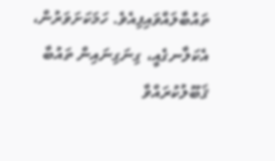ތައުބާލައްވައިފިއެވެ. ހަމަކަށަވަރުން، އެކަލާނގެއީ، ގިނަގިނައިން ތައުބާ ޤަބޫލުކުރައްވާ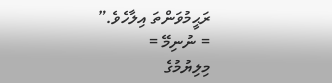ރަޙީމުވަންތަ އިލާހެވެ.”
= ނުނިމޭ =
މިލިޔުމުގެ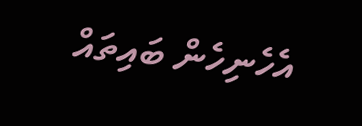އެހެނިހެން ބައިތައް